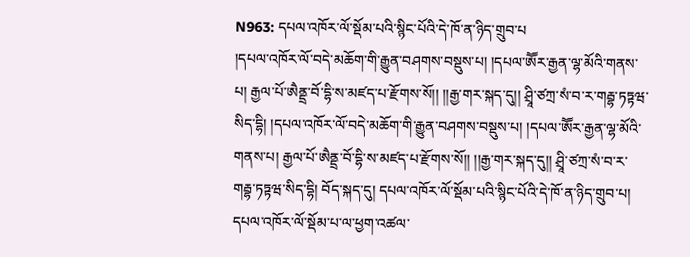N963: དཔལ་འཁོར་ལོ་སྡོམ་པའི་སྙིང་པོའི་དེ་ཁོ་ན་ཉིད་གྲུབ་པ
།དཔལ་འཁོར་ལོ་བདེ་མཆོག་གི་རྒྱུན་བཤགས་བསྡུས་པ། །དཔལ་ཨཽར་རྒྱན་ལྷ་མོའི་གནས་པ། རྒྱལ་པོ་ཨཻནྡྲ་བོ་དྷི་ས་མཛད་པ་རྫོགས་སོ།། །།རྒྱ་གར་སྐད་དུ།། ཤྲཱི་ཙཀྲ་སཾ་བ་ར་གརྦྷ་ཏཏྟཝ་སིད་དྷི། །དཔལ་འཁོར་ལོ་བདེ་མཆོག་གི་རྒྱུན་བཤགས་བསྡུས་པ། །དཔལ་ཨཽར་རྒྱན་ལྷ་མོའི་གནས་པ། རྒྱལ་པོ་ཨཻནྡྲ་བོ་དྷི་ས་མཛད་པ་རྫོགས་སོ།། །།རྒྱ་གར་སྐད་དུ།། ཤྲཱི་ཙཀྲ་སཾ་བ་ར་གརྦྷ་ཏཏྟཝ་སིད་དྷི། བོད་སྐད་དུ། དཔལ་འཁོར་ལོ་སྡོམ་པའི་སྙིང་པོའི་དེ་ཁོ་ན་ཉིད་གྲུབ་པ། དཔལ་འཁོར་ལོ་སྡོམ་པ་ལ་ཕྱག་འཚལ་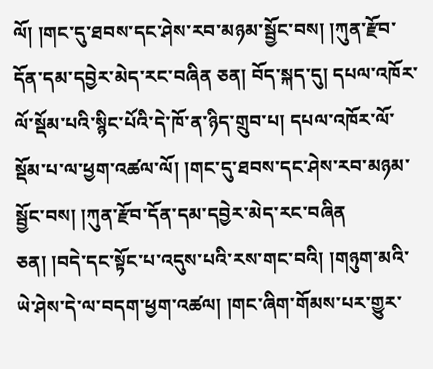ལོ། །གང་དུ་ཐབས་དང་ཤེས་རབ་མཉམ་སྦྱོང་བས། །ཀུན་རྫོབ་དོན་དམ་དབྱེར་མེད་རང་བཞིན ཅན། བོད་སྐད་དུ། དཔལ་འཁོར་ལོ་སྡོམ་པའི་སྙིང་པོའི་དེ་ཁོ་ན་ཉིད་གྲུབ་པ། དཔལ་འཁོར་ལོ་སྡོམ་པ་ལ་ཕྱག་འཚལ་ལོ། །གང་དུ་ཐབས་དང་ཤེས་རབ་མཉམ་སྦྱོང་བས། །ཀུན་རྫོབ་དོན་དམ་དབྱེར་མེད་རང་བཞིན ཅན། །བདེ་དང་སྟོང་པ་འདུས་པའི་རས་གང་བའི། །གཉུག་མའི་ཡེ་ཤེས་དེ་ལ་བདག་ཕྱག་འཚལ། །གང་ཞིག་གོམས་པར་གྱུར་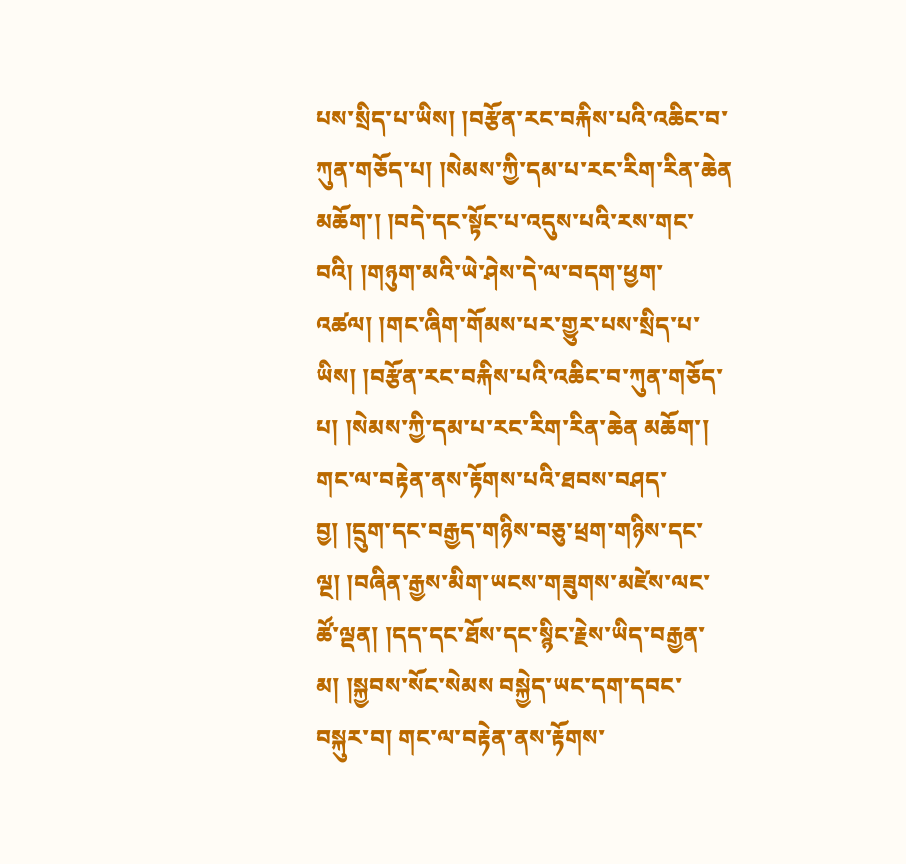པས་སྲིད་པ་ཡིས། །བརྩོན་རང་བརྐིས་པའི་འཆིང་བ་ཀུན་གཅོད་པ། །སེམས་ཀྱི་དམ་པ་རང་རིག་རིན་ཆེན མཆོག་། །བདེ་དང་སྟོང་པ་འདུས་པའི་རས་གང་བའི། །གཉུག་མའི་ཡེ་ཤེས་དེ་ལ་བདག་ཕྱག་འཚལ། །གང་ཞིག་གོམས་པར་གྱུར་པས་སྲིད་པ་ཡིས། །བརྩོན་རང་བརྐིས་པའི་འཆིང་བ་ཀུན་གཅོད་པ། །སེམས་ཀྱི་དམ་པ་རང་རིག་རིན་ཆེན མཆོག་། གང་ལ་བརྟེན་ནས་རྟོགས་པའི་ཐབས་བཤད་བྱ། །དྲུག་དང་བརྒྱད་གཉིས་བཅུ་ཕྲག་གཉིས་དང་ལྔ། །བཞིན་རྒྱས་མིག་ཡངས་གཟུགས་མཛེས་ལང་ཚོ་ལྡན། །དད་དང་ཐོས་དང་སྙིང་རྗེས་ཡིད་བརྒྱན་མ། །སྐྱབས་སོང་སེམས བསྐྱེད་ཡང་དག་དབང་བསྐུར་བ། གང་ལ་བརྟེན་ནས་རྟོགས་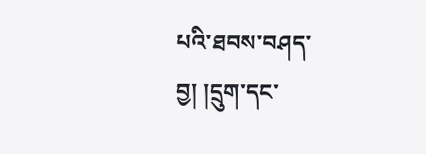པའི་ཐབས་བཤད་བྱ། །དྲུག་དང་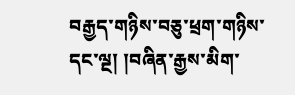བརྒྱད་གཉིས་བཅུ་ཕྲག་གཉིས་དང་ལྔ། །བཞིན་རྒྱས་མིག་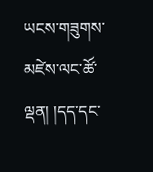ཡངས་གཟུགས་མཛེས་ལང་ཚོ་ལྡན། །དད་དང་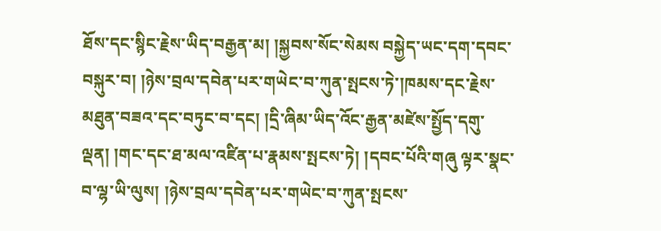ཐོས་དང་སྙིང་རྗེས་ཡིད་བརྒྱན་མ། །སྐྱབས་སོང་སེམས བསྐྱེད་ཡང་དག་དབང་བསྐུར་བ། །ཉེས་བྲལ་དབེན་པར་གཡེང་བ་ཀུན་སྤངས་ཏེ་།ཁམས་དང་རྗེས་མཐུན་བཟའ་དང་བཏུང་བ་དང། །དྲི་ཞིམ་ཡིད་འོང་རྒྱན་མཛེས་སྤྱོད་དགུ་ལྡན། །གང་དང་ཐ་མལ་འཛིན་པ་རྣམས་སྤངས་ཏེ། །དབང་པོའི་གཞུ ལྟར་སྣང་བ་ལྷ་ཡི་ལུས། །ཉེས་བྲལ་དབེན་པར་གཡེང་བ་ཀུན་སྤངས་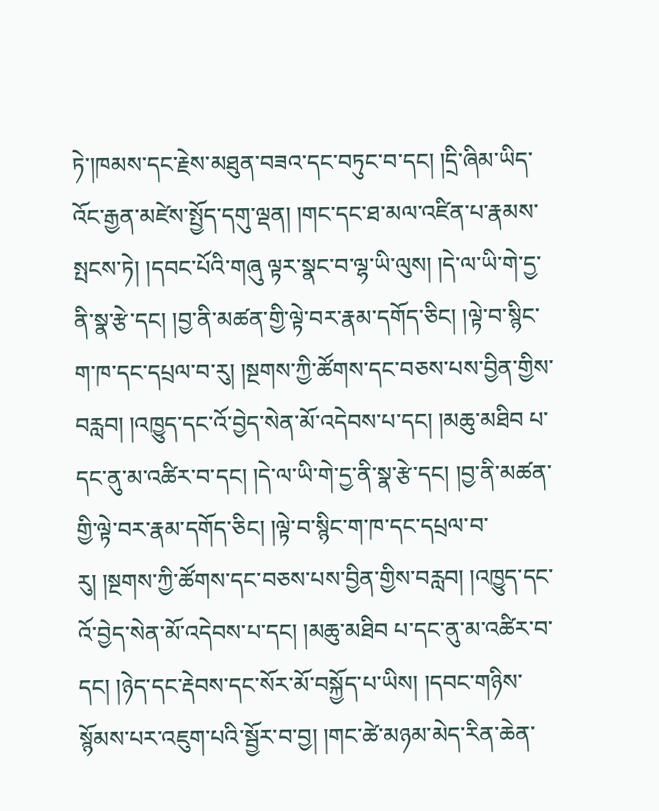ཏེ་།ཁམས་དང་རྗེས་མཐུན་བཟའ་དང་བཏུང་བ་དང། །དྲི་ཞིམ་ཡིད་འོང་རྒྱན་མཛེས་སྤྱོད་དགུ་ལྡན། །གང་དང་ཐ་མལ་འཛིན་པ་རྣམས་སྤངས་ཏེ། །དབང་པོའི་གཞུ ལྟར་སྣང་བ་ལྷ་ཡི་ལུས། །དེ་ལ་ཡི་གེ་དྱ་ནི་སྣ་རྩེ་དང། །བྱ་ནི་མཚན་གྱི་ལྟེ་བར་རྣམ་དགོད་ཅིང། །ལྟེ་བ་སྙིང་ག་ཁ་དང་དཔྲལ་བ་རུ། །སྔགས་ཀྱི་ཚོགས་དང་བཅས་པས་བྱིན་གྱིས་བརླབ། །འཁྱུད་དང་འོ་བྱེད་སེན་མོ་འདེབས་པ་དང། །མཆུ་མཐིབ པ་དང་ནུ་མ་འཚིར་བ་དང། །དེ་ལ་ཡི་གེ་དྱ་ནི་སྣ་རྩེ་དང། །བྱ་ནི་མཚན་གྱི་ལྟེ་བར་རྣམ་དགོད་ཅིང། །ལྟེ་བ་སྙིང་ག་ཁ་དང་དཔྲལ་བ་རུ། །སྔགས་ཀྱི་ཚོགས་དང་བཅས་པས་བྱིན་གྱིས་བརླབ། །འཁྱུད་དང་འོ་བྱེད་སེན་མོ་འདེབས་པ་དང། །མཆུ་མཐིབ པ་དང་ནུ་མ་འཚིར་བ་དང། །ཉེད་དང་རྡེབས་དང་སོར་མོ་བསྐྱོད་པ་ཡིས། །དབང་གཉིས་སྙོམས་པར་འཇུག་པའི་སྦྱོར་བ་བྱ། །གང་ཚེ་མཉམ་མེད་རིན་ཆེན་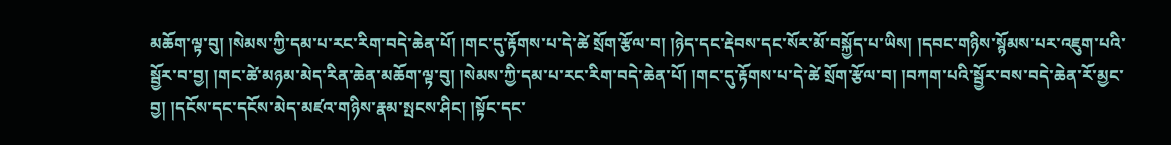མཆོག་ལྟ་བུ། །སེམས་ཀྱི་དམ་པ་རང་རིག་བདེ་ཆེན་པོ། །གང་དུ་རྟོགས་པ་དེ་ཚེ སྲོག་རྩོལ་བ། །ཉེད་དང་རྡེབས་དང་སོར་མོ་བསྐྱོད་པ་ཡིས། །དབང་གཉིས་སྙོམས་པར་འཇུག་པའི་སྦྱོར་བ་བྱ། །གང་ཚེ་མཉམ་མེད་རིན་ཆེན་མཆོག་ལྟ་བུ། །སེམས་ཀྱི་དམ་པ་རང་རིག་བདེ་ཆེན་པོ། །གང་དུ་རྟོགས་པ་དེ་ཚེ སྲོག་རྩོལ་བ། །བཀག་པའི་སྦྱོར་བས་བདེ་ཆེན་རོ་མྱང་བྱ། །དངོས་དང་དངོས་མེད་མཛའ་གཉིས་རྣམ་སྤངས་ཤིང། །སྟོང་དང་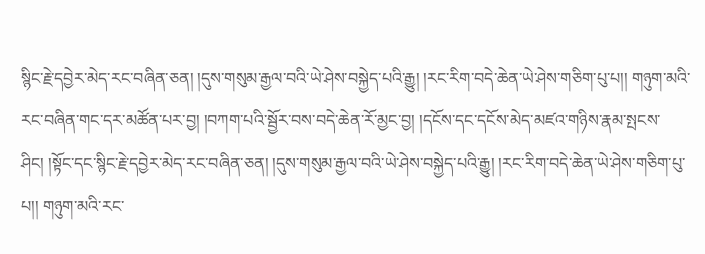སྙིང་རྗེ་དབྱེར་མེད་རང་བཞིན་ཅན། །དུས་གསུམ་རྒྱལ་བའི་ཡེ་ཤེས་བསྐྱེད་པའི་རྒྱུ། །རང་རིག་བདེ་ཆེན་ཡེ་ཤེས་གཅིག་པུ་པ།། གཉུག་མའི་རང་བཞིན་གང་དར་མཚོན་པར་བྱ། །བཀག་པའི་སྦྱོར་བས་བདེ་ཆེན་རོ་མྱང་བྱ། །དངོས་དང་དངོས་མེད་མཛའ་གཉིས་རྣམ་སྤངས་ཤིང། །སྟོང་དང་སྙིང་རྗེ་དབྱེར་མེད་རང་བཞིན་ཅན། །དུས་གསུམ་རྒྱལ་བའི་ཡེ་ཤེས་བསྐྱེད་པའི་རྒྱུ། །རང་རིག་བདེ་ཆེན་ཡེ་ཤེས་གཅིག་པུ་པ།། གཉུག་མའི་རང་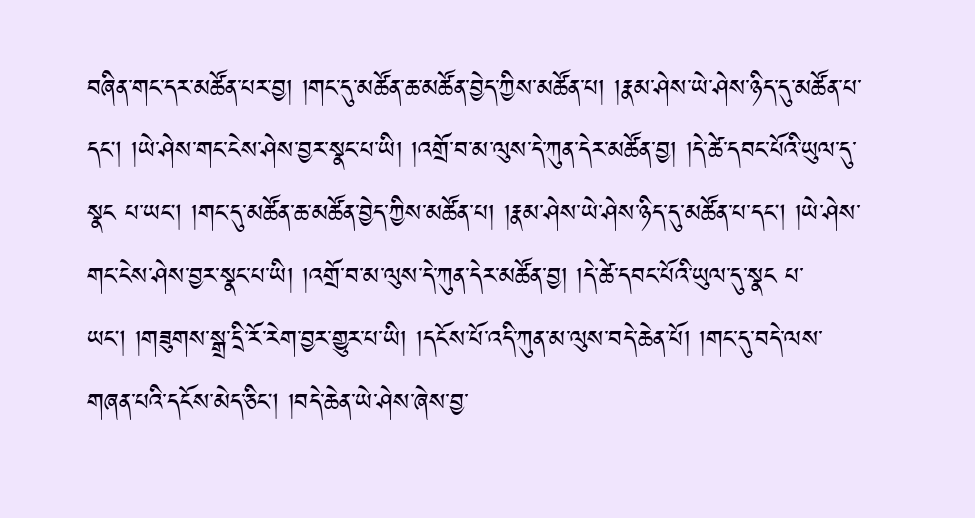བཞིན་གང་དར་མཚོན་པར་བྱ། །གང་དུ་མཚོན་ཆ་མཚོན་བྱེད་ཀྱིས་མཚོན་པ། །རྣམ་ཤེས་ཡེ་ཤེས་ཉིད་དུ་མཚོན་པ་དང། །ཡེ་ཤེས་གང་ངེས་ཤེས་བྱར་སྣང་པ་ཡི། །འགྲོ་བ་མ་ལུས་དེ་ཀུན་དེར་མཚོན་བྱ། །དེ་ཚེ་དབང་པོའི་ཡུལ་དུ་སྣང པ་ཡང། །གང་དུ་མཚོན་ཆ་མཚོན་བྱེད་ཀྱིས་མཚོན་པ། །རྣམ་ཤེས་ཡེ་ཤེས་ཉིད་དུ་མཚོན་པ་དང། །ཡེ་ཤེས་གང་ངེས་ཤེས་བྱར་སྣང་པ་ཡི། །འགྲོ་བ་མ་ལུས་དེ་ཀུན་དེར་མཚོན་བྱ། །དེ་ཚེ་དབང་པོའི་ཡུལ་དུ་སྣང པ་ཡང། །གཟུགས་སྒྲ་དྲི་རོ་རེག་བྱར་གྱུར་པ་ཡི། །དངོས་པོ་འདི་ཀུན་མ་ལུས་བདེ་ཆེན་པོ། །གང་དུ་བདེ་ལས་གཞན་པའི་དངོས་མེད་ཅིང། །བདེ་ཆེན་ཡེ་ཤེས་ཞེས་བྱ་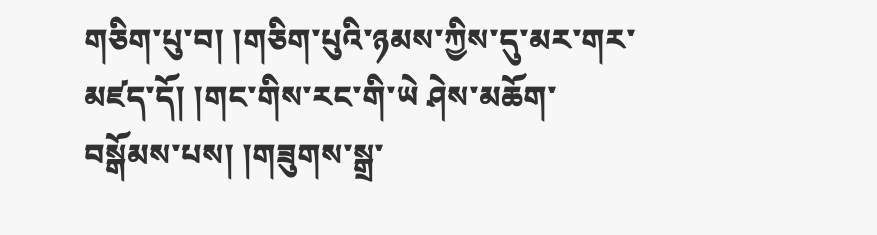གཅིག་པུ་བ། །གཅིག་པུའི་ཉམས་ཀྱིས་དུ་མར་གར་མཛད་དོ། །གང་གིས་རང་གི་ཡེ ཤེས་མཆོག་བསྒོམས་པས། །གཟུགས་སྒྲ་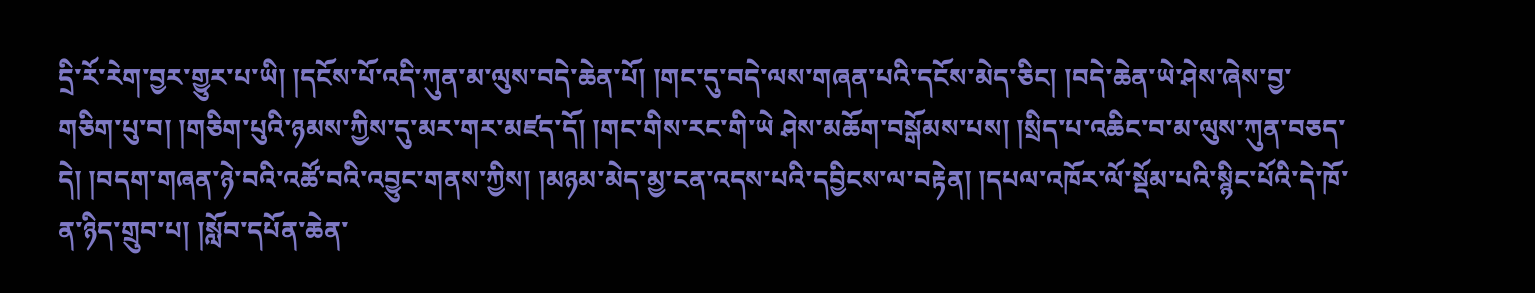དྲི་རོ་རེག་བྱར་གྱུར་པ་ཡི། །དངོས་པོ་འདི་ཀུན་མ་ལུས་བདེ་ཆེན་པོ། །གང་དུ་བདེ་ལས་གཞན་པའི་དངོས་མེད་ཅིང། །བདེ་ཆེན་ཡེ་ཤེས་ཞེས་བྱ་གཅིག་པུ་བ། །གཅིག་པུའི་ཉམས་ཀྱིས་དུ་མར་གར་མཛད་དོ། །གང་གིས་རང་གི་ཡེ ཤེས་མཆོག་བསྒོམས་པས། །སྲིད་པ་འཆིང་བ་མ་ལུས་ཀུན་བཅད་དེ། །བདག་གཞན་ཉེ་བའི་འཚོ་བའི་འབྱུང་གནས་ཀྱིས། །མཉམ་མེད་མྱ་ངན་འདས་པའི་དབྱིངས་ལ་བརྟེན། །དཔལ་འཁོར་ལོ་སྡོམ་པའི་སྙིང་པོའི་དེ་ཁོ་ན་ཉིད་གྲུབ་པ། །སློབ་དཔོན་ཆེན་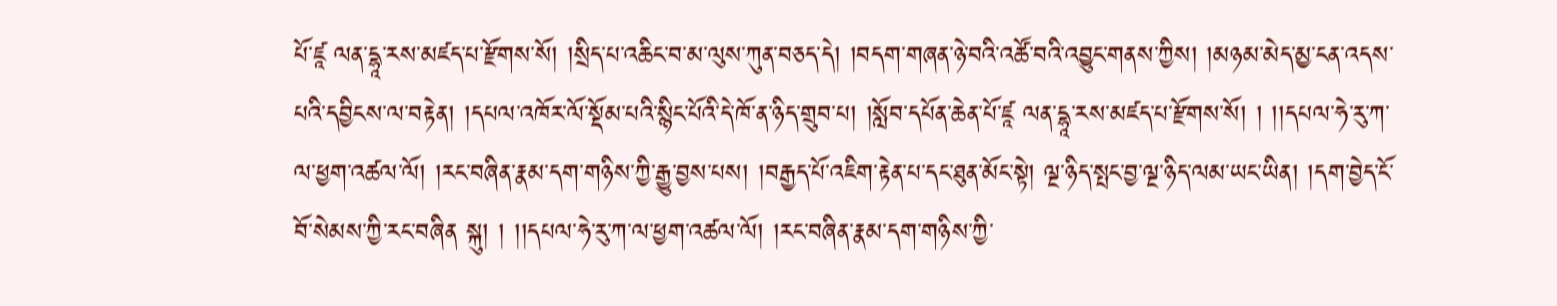པོ་ཛཱ ལན་དྷཱ་རས་མཛད་པ་རྫོགས་སོ། །སྲིད་པ་འཆིང་བ་མ་ལུས་ཀུན་བཅད་དེ། །བདག་གཞན་ཉེ་བའི་འཚོ་བའི་འབྱུང་གནས་ཀྱིས། །མཉམ་མེད་མྱ་ངན་འདས་པའི་དབྱིངས་ལ་བརྟེན། །དཔལ་འཁོར་ལོ་སྡོམ་པའི་སྙིང་པོའི་དེ་ཁོ་ན་ཉིད་གྲུབ་པ། །སློབ་དཔོན་ཆེན་པོ་ཛཱ ལན་དྷཱ་རས་མཛད་པ་རྫོགས་སོ། ། །།དཔལ་ཧེ་རུ་ཀ་ལ་ཕྱག་འཚལ་ལོ། །རང་བཞིན་རྣམ་དག་གཉིས་ཀྱི་རྒྱུ་བྱས་པས། །བརྒྱད་པོ་འཇིག་རྟེན་པ་དང་ཐུན་མོང་སྟེ། ལྔ་ཉིད་སྤང་བྱ་ལྔ་ཉིད་ལམ་ཡང་ཡིན། །དག་བྱེད་ངོ་བོ་སེམས་ཀྱི་རང་བཞིན སྐུ། ། །།དཔལ་ཧེ་རུ་ཀ་ལ་ཕྱག་འཚལ་ལོ། །རང་བཞིན་རྣམ་དག་གཉིས་ཀྱི་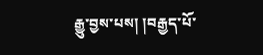རྒྱུ་བྱས་པས། །བརྒྱད་པོ་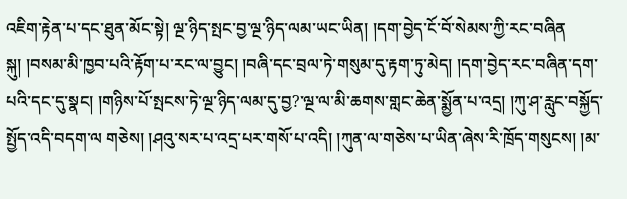འཇིག་རྟེན་པ་དང་ཐུན་མོང་སྟེ། ལྔ་ཉིད་སྤང་བྱ་ལྔ་ཉིད་ལམ་ཡང་ཡིན། །དག་བྱེད་ངོ་བོ་སེམས་ཀྱི་རང་བཞིན སྐུ། །བསམ་མི་ཁྱབ་པའི་རྟོག་པ་རང་ལ་བྱུང། །བཞི་དང་བྲལ་ཏེ་གསུམ་དུ་རྟག་ཏུ་མེད། །དག་བྱེད་རང་བཞིན་དག་པའི་དང་དུ་སྣང། །གཉིས་པོ་སྤངས་ཏེ་ལྔ་ཉིད་ལམ་དུ་བྱ?་ལྔ་ལ་མི་ཆགས་གླང་ཆེན་སྨྱོན་པ་འདྲ། །ཀུ་ཤ་རླུང་བསྐྱོད་སྤྱོད་འདི་བདག་ལ གཅེས། །ཤའུ་སར་པ་འདྲ་པར་གསོ་པ་འདི། །ཀུན་ལ་གཅེས་པ་ཡིན་ཞེས་རི་ཁྲོད་གསུངས། །མ་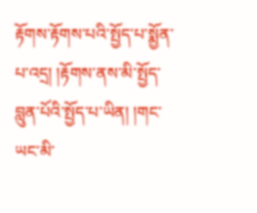རྟོགས་རྟོགས་པའི་སྤྱོད་པ་སྨྱོན་པ་འདྲ། །རྟོགས་ནས་མི་སྤྱོད་བླུན་པོའི་སྤྱོད་པ་ཡིན། །གང་ཡང་མི་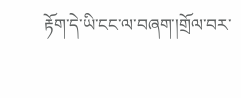རྟོག་དེ་ཡི་ངང་ལ་བཞག་།གྲོལ་བར་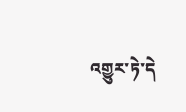འགྱུར་ཏེ་དེ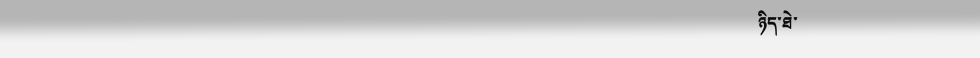ཉིད་ཐེ་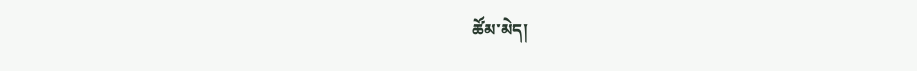ཚོམ་མེད།